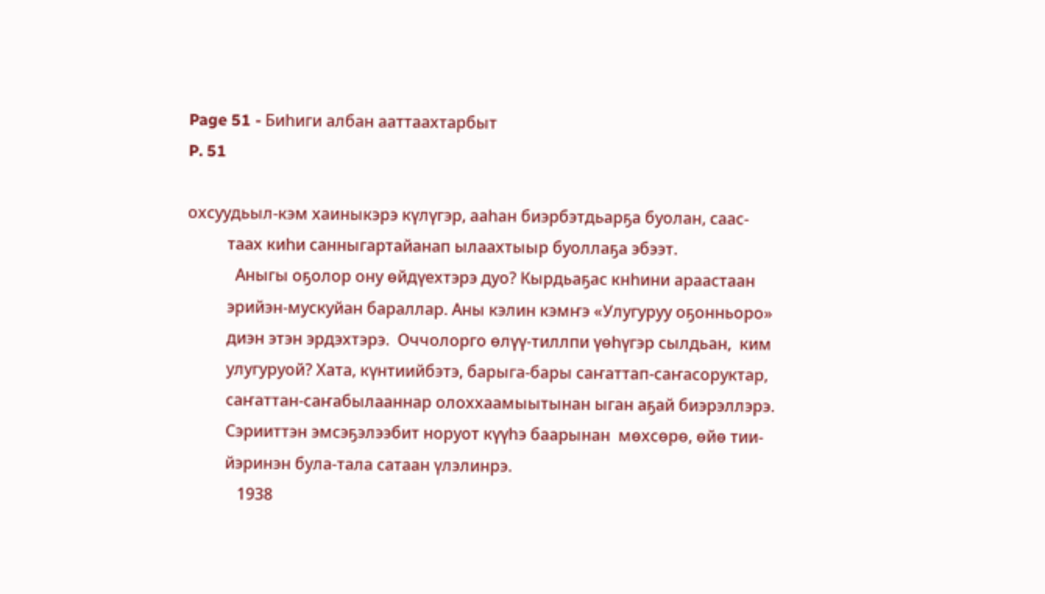Page 51 - Биһиги албан ааттаахтарбыт
P. 51

охсуудьыл-кэм хаиныкэрэ күлүгэр, ааһан биэрбэтдьарҕа буолан, саас-
          таах киһи санныгартайанап ылаахтыыр буоллаҕа эбээт.
            Аныгы оҕолор ону өйдүехтэрэ дуо? Кырдьаҕас кнһини араастаан
          эрийэн-мускуйан бараллар. Аны кэлин кэмҥэ «Улугуруу оҕонньоро»
          диэн этэн эрдэхтэрэ.  Оччолорго өлүү-тиллпи үөһүгэр сылдьан,  ким
          улугуруой? Хата, күнтиийбэтэ, барыга-бары саҥаттап-саҥасоруктар,
          саҥаттан-саҥабылааннар олоххаамыытынан ыган аҕай биэрэллэрэ.
          Сэрииттэн эмсэҕэлээбит норуот күүһэ баарынан  мөхсөрө, өйө тии-
          йэринэн була-тала сатаан үлэлинрэ.
             1938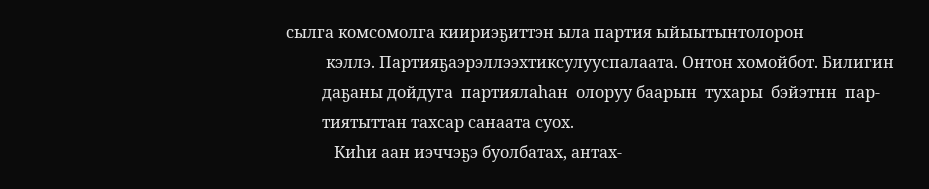сылга комсомолга киириэҕиттэн ыла партия ыйыытынтолорон
          кэллэ. Партияҕаэрэллээхтиксулууспалаата. Онтон хомойбот. Билигин
         даҕаны дойдуга  партиялаһан  олоруу баарын  тухары  бэйэтнн  пар-
         тиятыттан тахсар санаата суох.
            Киһи аан иэччэҕэ буолбатах, антах-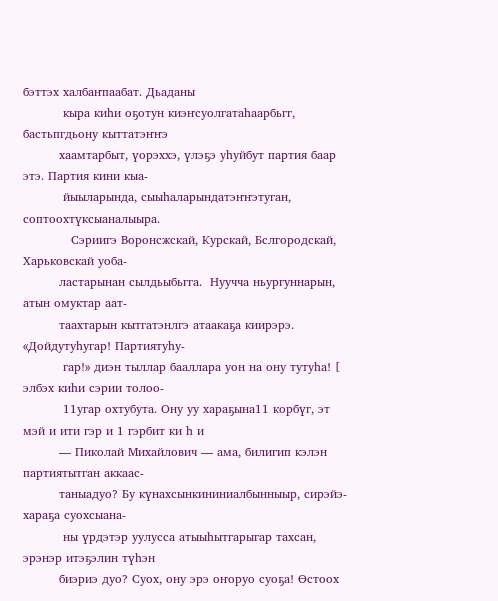бэттэх халбаҥпаабат. Дьаданы
          кыра киһи оҕотун киэҥсуолгатаһаарбьгг, бастьпгдьону кыттатэҥҥэ
         хаамтарбыт, үорэххэ, үлэҕэ уһуйбут партия баар этэ. Партия кини кыа-
          йыыларында, сыыһаларындатэҥҥэтуган, соптоохтүксыаналыыра.
            Сэриигэ Воронсжскай, Курскай, Бслгородскай, Харьковскай уоба-
         ластарынан сылдьыбьгга.  Нуучча ньургуннарын,  атын омуктар аат-
         таахтарын кытгатэнлгэ атаакаҕа киирэрэ. «Дойдутуһугар! Партиятуһу-
          гар!» диэн тыллар бааллара уон на ону тутуһа! [ элбэх киһи сэрии толоо-
          11угар охтубута. Ону уу хараҕына11 корбүг, эт мэй и ити гэр и 1 гэрбит ки һ и
         — Пиколай Михайлович — ама, билигип кэлэн партиятытган аккаас-
         таныадуо? Бу күнахсынкининиалбынныыр, сирэйэ-хараҕа суохсыана-
          ны үрдэтэр уулусса атыыһытгарыгар тахсан, эрэнэр итэҕэлин түһэн
         биэриэ дуо? Суох, ону эрэ оҥоруо суоҕа! Өстоох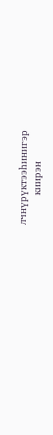лчнүрүктээһинигэр
          киирэн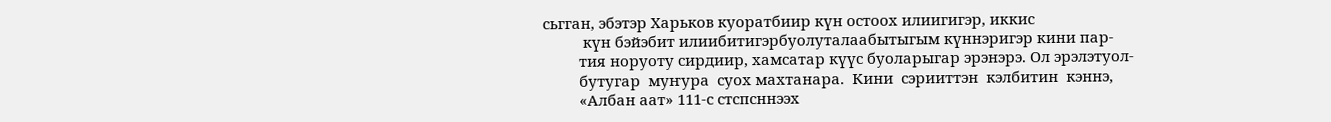сьгган, эбэтэр Харьков куоратбиир күн остоох илиигигэр, иккис
          күн бэйэбит илиибитигэрбуолуталаабытыгым күннэригэр кини пар-
         тия норуоту сирдиир, хамсатар күүс буоларыгар эрэнэрэ. Ол эрэлэтуол-
         бутугар  муҥура  суох махтанара.  Кини  сэрииттэн  кэлбитин  кэннэ,
         «Албан аат» 111-с стспсннээх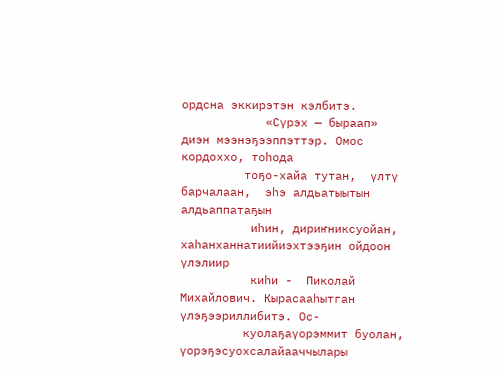ордсна эккирэтэн кэлбитэ.
            «Сүрэх — быраап» диэн мээнэҕээппэттэр. Омос кордоххо, тоһода
         тоҕо-хайа тутан,  үлтү барчалаан,  эһэ алдьатыытын  алдьаппатаҕын
          иһин, дириҥниксуойан, хаһанханнатиийиэхтээҕин ойдоон үлэлиир
          киһи -  Пиколай Михайлович. Кырасааһытган үлэҕээриллибитэ. Ос-
         куолаҕаүорэммит буолан, үорэҕэсуохсалайааччылары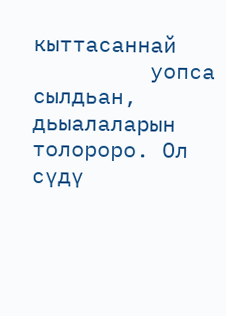кыттасаннай
         уопса сылдьан, дьыалаларын толороро. Ол сүдү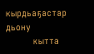кырдьаҕастар дьону
         кытта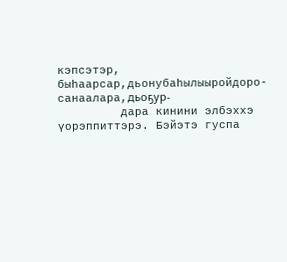кэпсэтэр, быһаарсар,дьонубаһылыыройдоро-санаалара,дьоҕур-
         дара кинини элбэххэ үорэппиттэрэ. Бэйэтэ гуспа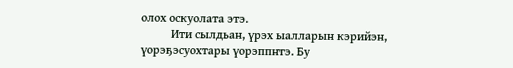олох оскуолата этэ.
          Ити сылдьан, үрэх ыалларын кэрийэн, үорэҕэсуохтары үорэппҥгэ. Бу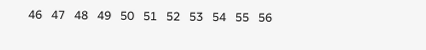46   47   48   49   50   51   52   53   54   55   56